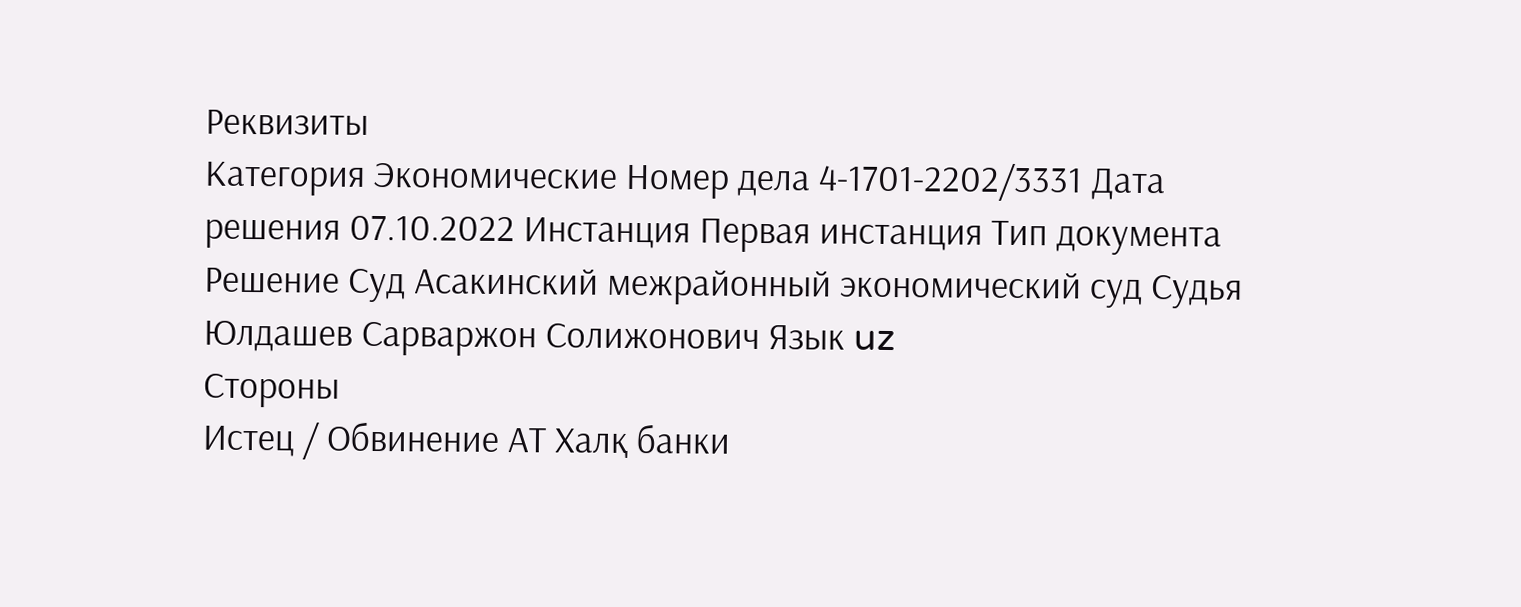Реквизиты
Категория Экономические Номер дела 4-1701-2202/3331 Дата решения 07.10.2022 Инстанция Первая инстанция Тип документа Решение Суд Асакинский межрайонный экономический суд Судья Юлдашев Сарваржон Солижонович Язык uz
Стороны
Истец / Обвинение АТ Халқ банки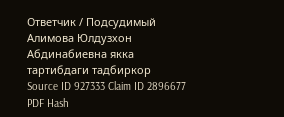Ответчик / Подсудимый Алимова Юлдузхон Абдинабиевна якка тартибдаги тадбиркор
Source ID 927333 Claim ID 2896677 PDF Hash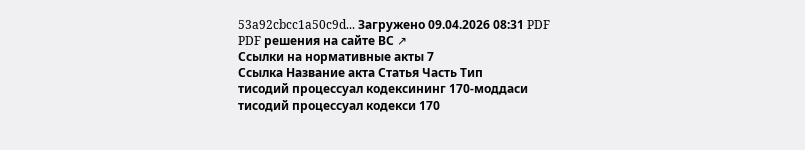53a92cbcc1a50c9d... Загружено 09.04.2026 08:31 PDF PDF решения на сайте ВС ↗
Ссылки на нормативные акты 7
Ссылка Название акта Статья Часть Тип
тисодий процессуал кодексининг 170-моддаси тисодий процессуал кодекси 170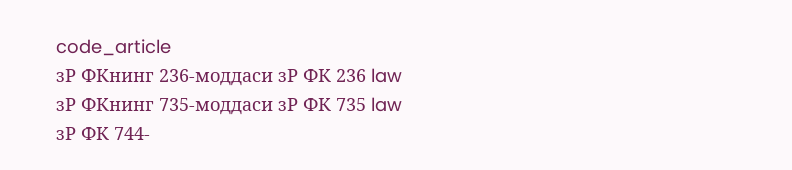code_article
зР ФКнинг 236-моддаси зР ФК 236 law
зР ФКнинг 735-моддаси зР ФК 735 law
зР ФК 744-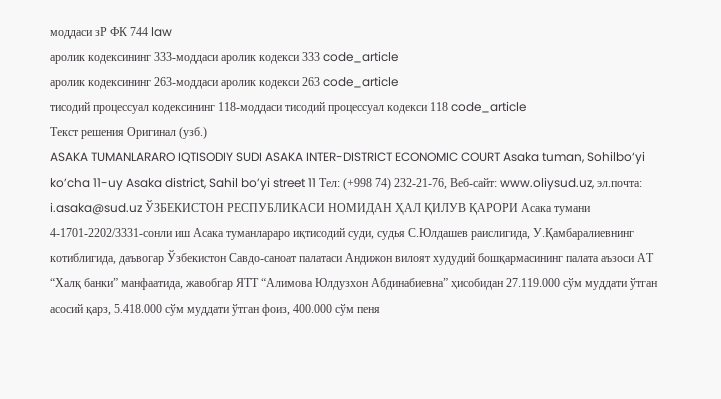моддаси зР ФК 744 law
аролик кодексининг 333-моддаси аролик кодекси 333 code_article
аролик кодексининг 263-моддаси аролик кодекси 263 code_article
тисодий процессуал кодексининг 118-моддаси тисодий процессуал кодекси 118 code_article
Текст решения Оригинал (узб.)
ASAKA TUMANLARARO IQTISODIY SUDI ASAKA INTER-DISTRICT ECONOMIC COURT Asaka tuman, Sohilbo‘yi ko’cha 11-uy Asaka district, Sahil bo’yi street 11 Тел: (+998 74) 232-21-76, Веб-сайт: www.oliysud.uz, эл.почта: i.asaka@sud.uz ЎЗБЕКИСТОН РЕСПУБЛИКАСИ НОМИДАН ҲАЛ ҚИЛУВ ҚАРОРИ Асака тумани 4-1701-2202/3331-сонли иш Асака туманлараро иқтисодий суди, судья С.Юлдашев раислигида, У.Қамбаралиевнинг котиблигида, даъвогар Ўзбекистон Савдо-саноат палатаси Андижон вилоят худудий бошқармасининг палата аъзоси АТ “Халқ банки” манфаатида, жавобгар ЯТТ “Алимова Юлдузхон Абдинабиевна” ҳисобидан 27.119.000 сўм муддати ўтган асосий қарз, 5.418.000 сўм муддати ўтган фоиз, 400.000 сўм пеня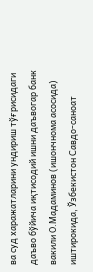ва суд харажатларини ундириш тўғрисидаги даъво бўйича иқтисодий ишни даъвогар банк вакили О.Мадаминов (ишончнома асосида) иштирокида, Ўзбекистон Савдо-саноат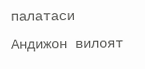палатаси Андижон вилоят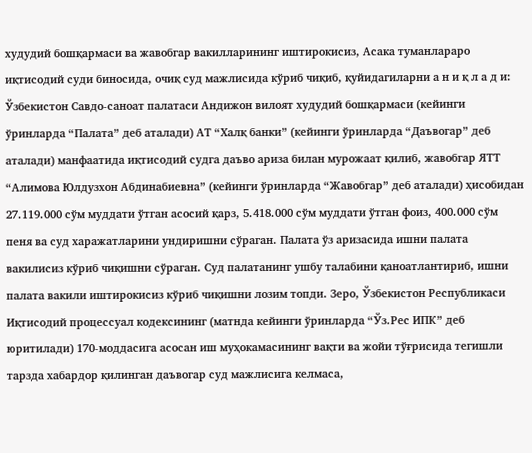худудий бошқармаси ва жавобгар вакилларининг иштирокисиз, Асака туманлараро иқтисодий суди биносида, очиқ суд мажлисида кўриб чиқиб, қуйидагиларни а н и қ л а д и: Ўзбекистон Савдо-саноат палатаси Андижон вилоят худудий бошқармаси (кейинги ўринларда “Палата” деб аталади) АТ “Халқ банки” (кейинги ўринларда “Даъвогар” деб аталади) манфаатида иқтисодий судга даъво ариза билан мурожаат қилиб, жавобгар ЯТТ “Алимова Юлдузхон Абдинабиевна” (кейинги ўринларда “Жавобгар” деб аталади) ҳисобидан 27.119.000 сўм муддати ўтган асосий қарз, 5.418.000 сўм муддати ўтган фоиз, 400.000 сўм пеня ва суд харажатларини ундиришни сўраган. Палата ўз аризасида ишни палата вакилисиз кўриб чиқишни сўраган. Суд палатанинг ушбу талабини қаноатлантириб, ишни палата вакили иштирокисиз кўриб чиқишни лозим топди. Зеро, Ўзбекистон Республикаси Иқтисодий процессуал кодексининг (матнда кейинги ўринларда “Ўз.Рес ИПК” деб юритилади) 170-моддасига асосан иш муҳокамасининг вақти ва жойи тўғрисида тегишли тарзда хабардор қилинган даъвогар суд мажлисига келмаса,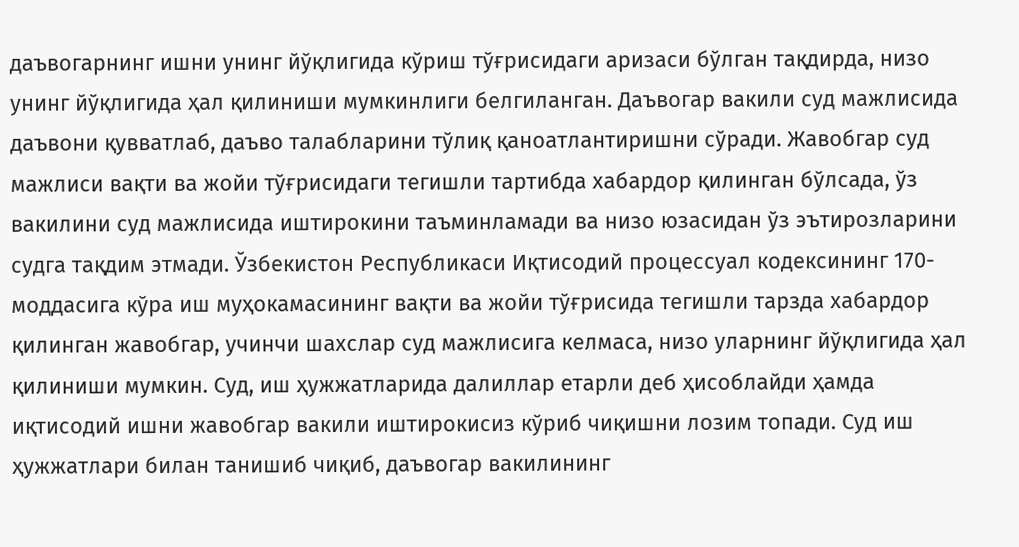даъвогарнинг ишни унинг йўқлигида кўриш тўғрисидаги аризаси бўлган тақдирда, низо унинг йўқлигида ҳал қилиниши мумкинлиги белгиланган. Даъвогар вакили суд мажлисида даъвони қувватлаб, даъво талабларини тўлиқ қаноатлантиришни сўради. Жавобгар суд мажлиси вақти ва жойи тўғрисидаги тегишли тартибда хабардор қилинган бўлсада, ўз вакилини суд мажлисида иштирокини таъминламади ва низо юзасидан ўз эътирозларини судга тақдим этмади. Ўзбекистон Республикаси Иқтисодий процессуал кодексининг 170-моддасига кўра иш муҳокамасининг вақти ва жойи тўғрисида тегишли тарзда хабардор қилинган жавобгар, учинчи шахслар суд мажлисига келмаса, низо уларнинг йўқлигида ҳал қилиниши мумкин. Суд, иш ҳужжатларида далиллар етарли деб ҳисоблайди ҳамда иқтисодий ишни жавобгар вакили иштирокисиз кўриб чиқишни лозим топади. Суд иш ҳужжатлари билан танишиб чиқиб, даъвогар вакилининг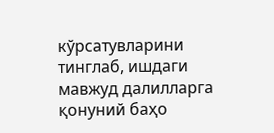кўрсатувларини тинглаб, ишдаги мавжуд далилларга қонуний баҳо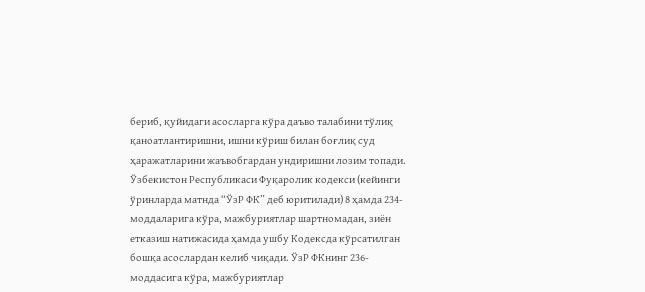бериб, қуйидаги асосларга кўра даъво талабини тўлиқ қаноатлантиришни, ишни кўриш билан боғлиқ суд ҳаражатларини жаъвобгардан ундиришни лозим топади. Ўзбекистон Республикаси Фуқаролик кодекси (кейинги ўринларда матнда “ЎзР ФК” деб юритилади) 8 ҳамда 234-моддаларига кўра, мажбуриятлар шартномадан, зиён етказиш натижасида ҳамда ушбу Кодексда кўрсатилган бошқа асослардан келиб чиқади. ЎзР ФКнинг 236-моддасига кўра, мажбуриятлар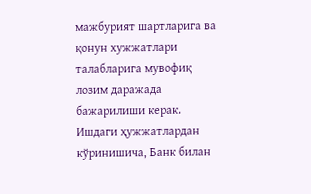мажбурият шартларига ва қонун хужжатлари талабларига мувофиқ лозим даражада бажарилиши керак. Ишдаги ҳужжатлардан кўринишича, Банк билан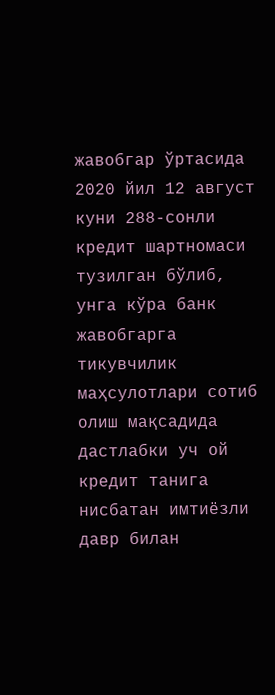жавобгар ўртасида 2020 йил 12 август куни 288-сонли кредит шартномаси тузилган бўлиб, унга кўра банк жавобгарга тикувчилик маҳсулотлари сотиб олиш мақсадида дастлабки уч ой кредит танига нисбатан имтиёзли давр билан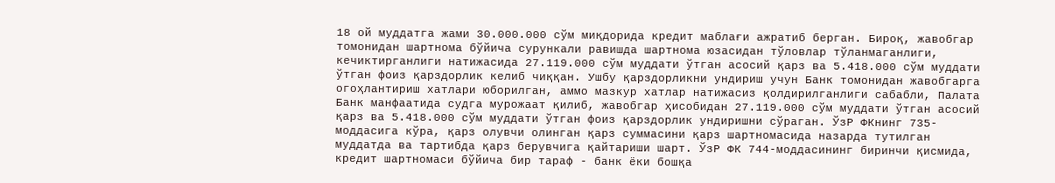18 ой муддатга жами 30.000.000 сўм миқдорида кредит маблағи ажратиб берган. Бироқ, жавобгар томонидан шартнома бўйича сурункали равишда шартнома юзасидан тўловлар тўланмаганлиги, кечиктирганлиги натижасида 27.119.000 сўм муддати ўтган асосий қарз ва 5.418.000 сўм муддати ўтган фоиз қарздорлик келиб чиққан. Ушбу қарздорликни ундириш учун Банк томонидан жавобгарга огоҳлантириш хатлари юборилган, аммо мазкур хатлар натижасиз қолдирилганлиги сабабли, Палата Банк манфаатида судга мурожаат қилиб, жавобгар ҳисобидан 27.119.000 сўм муддати ўтган асосий қарз ва 5.418.000 сўм муддати ўтган фоиз қарздорлик ундиришни сўраган. ЎзР ФКнинг 735-моддасига кўра, қарз олувчи олинган қарз суммасини қарз шартномасида назарда тутилган муддатда ва тартибда қарз берувчига қайтариши шарт. ЎзР ФК 744-моддасининг биринчи қисмида, кредит шартномаси бўйича бир тараф - банк ёки бошқа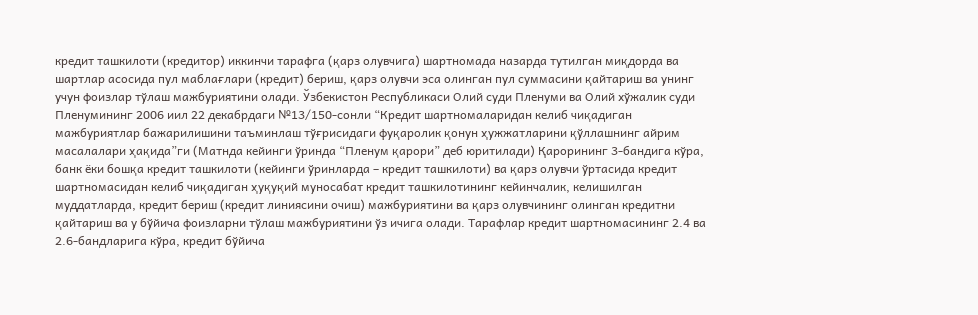кредит ташкилоти (кредитор) иккинчи тарафга (қарз олувчига) шартномада назарда тутилган миқдорда ва шартлар асосида пул маблағлари (кредит) бериш, қарз олувчи эса олинган пул суммасини қайтариш ва унинг учун фоизлар тўлаш мажбуриятини олади. Ўзбекистон Республикаси Олий суди Пленуми ва Олий хўжалик суди Пленумининг 2006 иил 22 декабрдаги №13/150-сонли “Кредит шартномаларидан келиб чиқадиган мажбуриятлар бажарилишини таъминлаш тўғрисидаги фуқаролик қонун ҳужжатларини қўллашнинг айрим масалалари ҳақида”ги (Матнда кейинги ўринда “Пленум қарори” деб юритилади) Қарорининг 3-бандига кўра, банк ёки бошқа кредит ташкилоти (кейинги ўринларда – кредит ташкилоти) ва қарз олувчи ўртасида кредит шартномасидан келиб чиқадиган ҳуқуқий муносабат кредит ташкилотининг кейинчалик, келишилган муддатларда, кредит бериш (кредит линиясини очиш) мажбуриятини ва қарз олувчининг олинган кредитни қайтариш ва у бўйича фоизларни тўлаш мажбуриятини ўз ичига олади. Тарафлар кредит шартномасининг 2.4 ва 2.6-бандларига кўра, кредит бўйича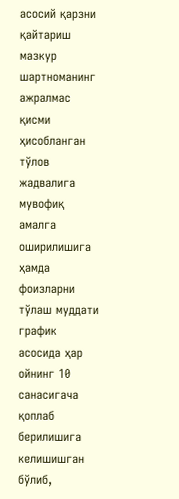асосий қарзни қайтариш мазкур шартноманинг ажралмас қисми ҳисобланган тўлов жадвалига мувофиқ амалга оширилишига ҳамда фоизларни тўлаш муддати график асосида ҳар ойнинг 10 санасигача қоплаб берилишига келишишган бўлиб,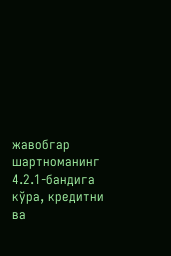жавобгар шартноманинг 4.2.1-бандига кўра, кредитни ва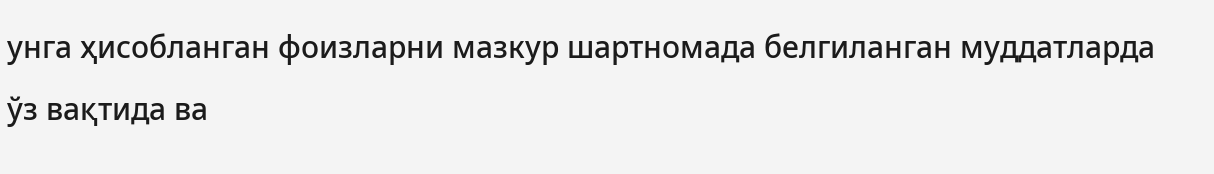унга ҳисобланган фоизларни мазкур шартномада белгиланган муддатларда ўз вақтида ва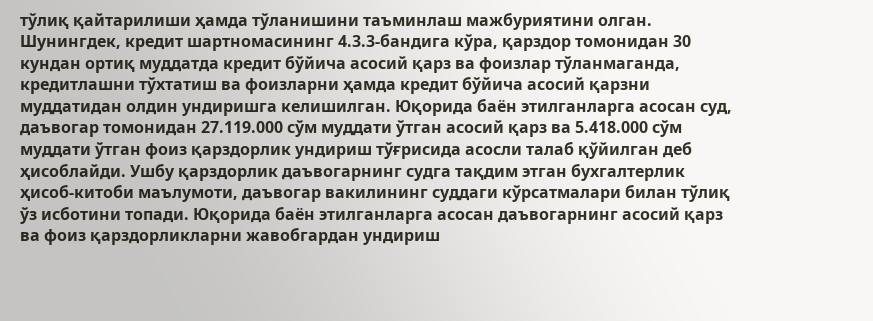тўлиқ қайтарилиши ҳамда тўланишини таъминлаш мажбуриятини олган. Шунингдек, кредит шартномасининг 4.3.3-бандига кўра, қарздор томонидан 30 кундан ортиқ муддатда кредит бўйича асосий қарз ва фоизлар тўланмаганда, кредитлашни тўхтатиш ва фоизларни ҳамда кредит бўйича асосий қарзни муддатидан олдин ундиришга келишилган. Юқорида баён этилганларга асосан суд, даъвогар томонидан 27.119.000 сўм муддати ўтган асосий қарз ва 5.418.000 сўм муддати ўтган фоиз қарздорлик ундириш тўғрисида асосли талаб қўйилган деб ҳисоблайди. Ушбу қарздорлик даъвогарнинг судга тақдим этган бухгалтерлик ҳисоб-китоби маълумоти, даъвогар вакилининг суддаги кўрсатмалари билан тўлиқ ўз исботини топади. Юқорида баён этилганларга асосан даъвогарнинг асосий қарз ва фоиз қарздорликларни жавобгардан ундириш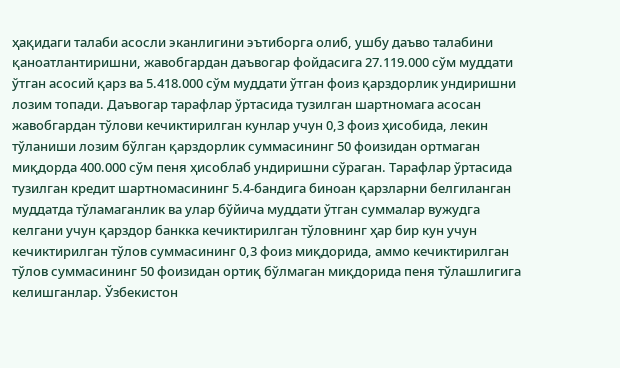ҳақидаги талаби асосли эканлигини эътиборга олиб, ушбу даъво талабини қаноатлантиришни, жавобгардан даъвогар фойдасига 27.119.000 сўм муддати ўтган асосий қарз ва 5.418.000 сўм муддати ўтган фоиз қарздорлик ундиришни лозим топади. Даъвогар тарафлар ўртасида тузилган шартномага асосан жавобгардан тўлови кечиктирилган кунлар учун 0,3 фоиз ҳисобида, лекин тўланиши лозим бўлган қарздорлик суммасининг 50 фоизидан ортмаган миқдорда 400.000 сўм пеня ҳисоблаб ундиришни сўраган. Тарафлар ўртасида тузилган кредит шартномасининг 5.4-бандига биноан қарзларни белгиланган муддатда тўламаганлик ва улар бўйича муддати ўтган суммалар вужудга келгани учун қарздор банкка кечиктирилган тўловнинг ҳар бир кун учун кечиктирилган тўлов суммасининг 0,3 фоиз миқдорида, аммо кечиктирилган тўлов суммасининг 50 фоизидан ортиқ бўлмаган миқдорида пеня тўлашлигига келишганлар. Ўзбекистон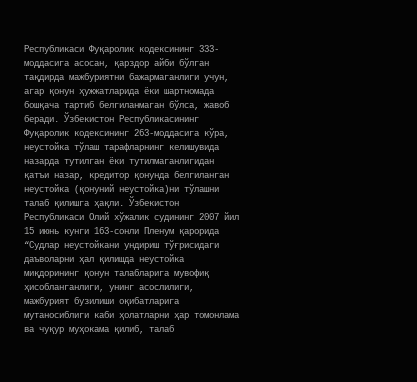Республикаси Фуқаролик кодексининг 333-моддасига асосан, қарздор айби бўлган тақдирда мажбуриятни бажармаганлиги учун, агар қонун ҳужжатларида ёки шартномада бошқача тартиб белгиланмаган бўлса, жавоб беради. Ўзбекистон Республикасининг Фуқаролик кодексининг 263-моддасига кўра, неустойка тўлаш тарафларнинг келишувида назарда тутилган ёки тутилмаганлигидан қатъи назар, кредитор қонунда белгиланган неустойка (қонуний неустойка)ни тўлашни талаб қилишга ҳақли. Ўзбекистон Республикаси Олий хўжалик судининг 2007 йил 15 июнь кунги 163-сонли Пленум қарорида “Судлар неустойкани ундириш тўғрисидаги даъволарни ҳал қилишда неустойка миқдорининг қонун талабларига мувофиқ ҳисобланганлиги, унинг асослилиги, мажбурият бузилиши оқибатларига мутаносиблиги каби ҳолатларни ҳар томонлама ва чуқур муҳокама қилиб, талаб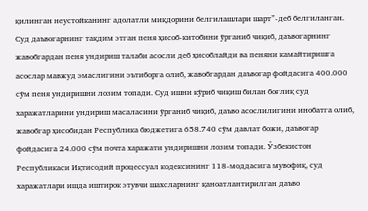қилинган неустойканинг адолатли миқдорини белгилашлари шарт”-деб белгиланган. Суд даъвогарнинг тақдим этган пеня ҳисоб-китобини ўрганиб чиқиб, даъвогарнинг жавобгардан пеня ундириш талаби асосли деб ҳисоблайди ва пеняни камайтиришга асослар мавжуд эмаслигини эътиборга олиб, жавобгардан даъвогар фойдасига 400.000 сўм пеня ундиришни лозим топади. Суд ишни кўриб чиқиш билан боғлиқ суд харажатларини ундириш масаласини ўрганиб чиқиб, даъво асослилигини инобатга олиб, жавобгар ҳисобидан Республика бюджетига 658.740 сўм давлат божи, даъвогар фойдасига 24.000 сўм почта харажати ундиришни лозим топади. Ўзбекистон Республикаси Иқтисодий процессуал кодексининг 118-моддасига мувофиқ, суд харажатлари ишда иштирок этувчи шахсларнинг қаноатлантирилган даъво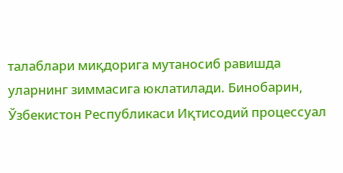талаблари миқдорига мутаносиб равишда уларнинг зиммасига юклатилади. Бинобарин, Ўзбекистон Республикаси Иқтисодий процессуал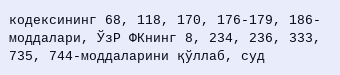кодексининг 68, 118, 170, 176-179, 186-моддалари, ЎзР ФКнинг 8, 234, 236, 333, 735, 744-моддаларини қўллаб, суд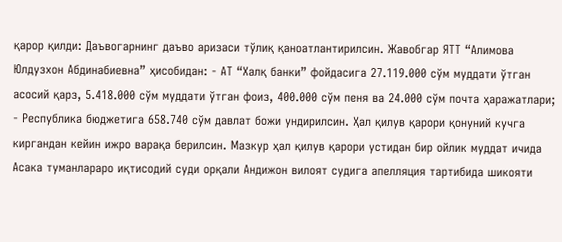қарор қилди: Даъвогарнинг даъво аризаси тўлиқ қаноатлантирилсин. Жавобгар ЯТТ “Алимова Юлдузхон Абдинабиевна” ҳисобидан: - АТ “Халқ банки” фойдасига 27.119.000 сўм муддати ўтган асосий қарз, 5.418.000 сўм муддати ўтган фоиз, 400.000 сўм пеня ва 24.000 сўм почта ҳаражатлари; - Республика бюджетига 658.740 сўм давлат божи ундирилсин. Ҳал қилув қарори қонуний кучга киргандан кейин ижро варақа берилсин. Мазкур ҳал қилув қарори устидан бир ойлик муддат ичида Асака туманлараро иқтисодий суди орқали Андижон вилоят судига апелляция тартибида шикояти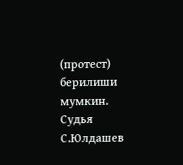(протест) берилиши мумкин. Судья С.Юлдашев